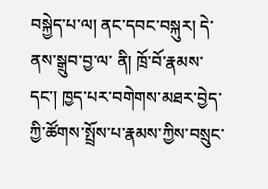བསྐྱེད་པ་ལ། ནང་དབང་བསྐུར། དེ་ནས་སྒྲུབ་བྱ་ལ་ ནི། ཁྲོ་བོ་རྣམས་དང་། ཁྱད་པར་བགེགས་མཐར་བྱེད་ཀྱི་ཚོགས་སྤྲོས་པ་རྣམས་ཀྱིས་བསྲུང་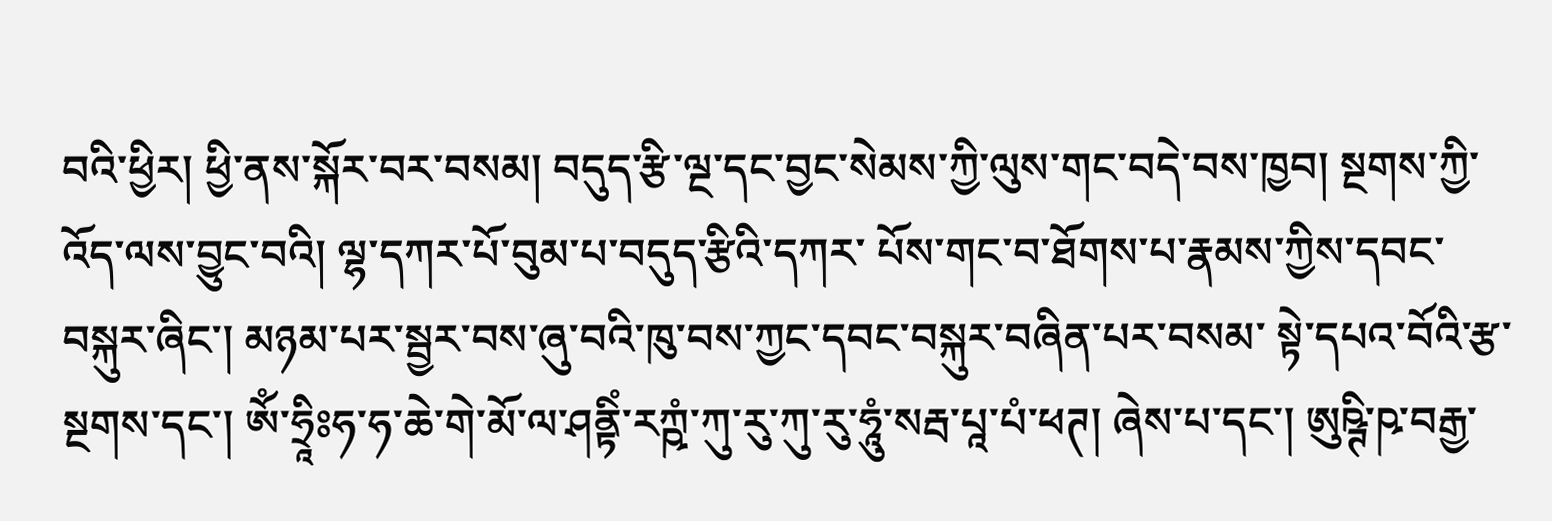བའི་ཕྱིར། ཕྱི་ནས་སྐོར་བར་བསམ། བདུད་རྩི་ལྔ་དང་བྱང་སེམས་ཀྱི་ལུས་གང་བདེ་བས་ཁྱབ། སྔགས་ཀྱི་འོད་ལས་བྱུང་བའི། ལྷ་དཀར་པོ་བུམ་པ་བདུད་རྩིའི་དཀར་ པོས་གང་བ་ཐོགས་པ་རྣམས་ཀྱིས་དབང་བསྐུར་ཞིང་། མཉམ་པར་སྦྱར་བས་ཞུ་བའི་ཁུ་བས་ཀྱང་དབང་བསྐུར་བཞིན་པར་བསམ་ སྟེ་དཔའ་བོའི་རྩ་སྔགས་དང་། ༀ་ཧྲཱིཿཧ་ཧ་ཆེ་གེ་མོ་ལ་ཤནྟིཾ་རཀྵཾ་ཀུ་རུ་ཀུ་རུ་ཧཱུཾ་སརྦ་པཱ་པཾ་ཕཊ། ཞེས་པ་དང་། ཨུཥྚི་ཥ་བརྒྱ་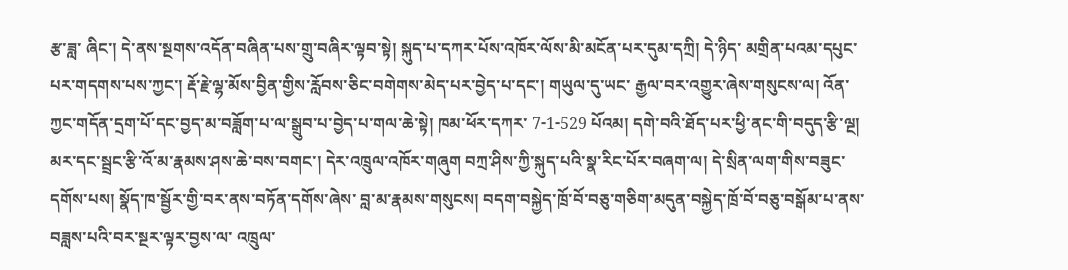རྩ་ཟླ་ ཞིང་། དེ་ནས་སྔགས་འདོན་བཞིན་པས་གྲུ་བཞིར་ལྟབ་སྟེ། སྐུད་པ་དཀར་པོས་འཁོར་ལོས་མི་མངོན་པར་དུམ་དཀྲི། དེ་ཉིད་ མགྲིན་པའམ་དཔུང་པར་གདགས་པས་ཀྱང་། རྡོ་རྗེ་ལྷ་མོས་བྱིན་གྱིས་རློབས་ཅིང་བགེགས་མེད་པར་བྱེད་པ་དང་། གཡུལ་དུ་ཡང་ རྒྱལ་བར་འགྱུར་ཞེས་གསུངས་ལ། འོན་ཀྱང་གདོན་དྲག་པོ་དང་བྱད་མ་བཟློག་པ་ལ་སྒྲུབ་པ་བྱེད་པ་གལ་ཆེ་སྟེ། ཁམ་ཕོར་དཀར་ 7-1-529 པོའམ། དགེ་བའི་ཐོད་པར་ཕྱི་ནང་གི་བདུད་རྩི་ལྔ། མར་དང་སྦྲང་རྩི་འོ་མ་རྣམས་ཤས་ཆེ་བས་བགང་། དེར་འཁྲུལ་འཁོར་གཞུག བཀྲ་ཤིས་ཀྱི་སྐུད་པའི་སྣ་རིང་པོར་བཞག་ལ། དེ་སྲིན་ལག་གིས་བཟུང་དགོས་པས། སྣོད་ཁ་སྦྱོར་གྱི་བར་ནས་བཏོན་དགོས་ཞེས་ བླ་མ་རྣམས་གསུངས། བདག་བསྐྱེད་ཁྲོ་བོ་བཅུ་གཅིག་མདུན་བསྐྱེད་ཁྲོ་བོ་བཅུ་བསྒོམ་པ་ནས་བཟླས་པའི་བར་སྔར་ལྟར་བྱས་ལ་ འཁྲུལ་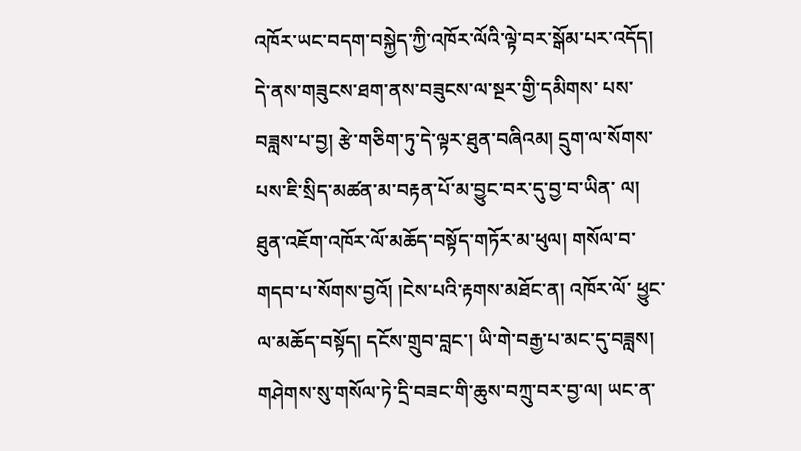འཁོར་ཡང་བདག་བསྐྱེད་ཀྱི་འཁོར་ལོའི་ལྟེ་བར་སྒོམ་པར་འདོད། དེ་ནས་གཟུངས་ཐག་ནས་བཟུངས་ལ་སྔར་གྱི་དམིགས་ པས་བཟླས་པ་བྱ། རྩེ་གཅིག་ཏུ་དེ་ལྟར་ཐུན་བཞིའམ། དྲུག་ལ་སོགས་པས་ཇི་སྲིད་མཚན་མ་བརྟན་པོ་མ་བྱུང་བར་དུ་བྱ་བ་ཡིན་ ལ། ཐུན་འཇོག་འཁོར་ལོ་མཆོད་བསྟོད་གཏོར་མ་ཕུལ། གསོལ་བ་གདབ་པ་སོགས་བྱའོ། །ངེས་པའི་རྟགས་མཐོང་ན། འཁོར་ལོ་ ཕྱུང་ལ་མཆོད་བསྟོད། དངོས་གྲུབ་བླང་། ཡི་གེ་བརྒྱ་པ་མང་དུ་བཟླས། གཤེགས་སུ་གསོལ་ཏེ་དྲི་བཟང་གི་ཆུས་བཀྲུ་བར་བྱ་ལ། ཡང་ན་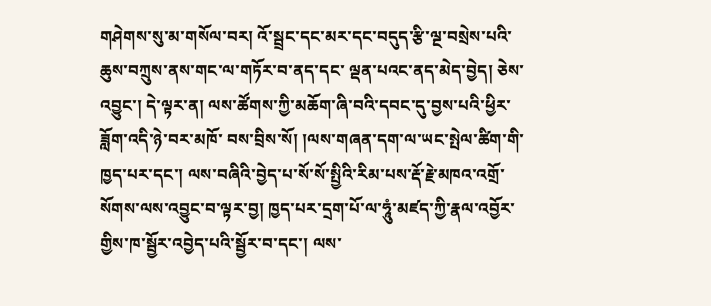གཤེགས་སུ་མ་གསོལ་བར། འོ་སྦྲང་དང་མར་དང་བདུད་རྩི་ལྔ་བསྲེས་པའི་ཆུས་བཀྲུས་ནས་གང་ལ་གཏོར་བ་ནད་དང་ ལྡན་པའང་ནད་མེད་བྱེད། ཅེས་འབྱུང་། དེ་ལྟར་ན། ལས་ཚོགས་ཀྱི་མཆོག་ཞི་བའི་དབང་དུ་བྱས་པའི་ཕྱིར་ཟློག་འདི་ཉེ་བར་མཁོ་ བས་བྲིས་སོ། །ལས་གཞན་དག་ལ་ཡང་སྤེལ་ཚིག་གི་ཁྱད་པར་དང་། ལས་བཞིའི་བྱེད་པ་སོ་སོ་སྤྱིའི་རིམ་པས་རྡོ་རྗེ་མཁའ་འགྲོ་ སོགས་ལས་འབྱུང་བ་ལྟར་བྱ། ཁྱད་པར་དྲག་པོ་ལ་ཧཱུཾ་མཛད་ཀྱི་རྣལ་འབྱོར་གྱིས་ཁ་སྦྱོར་འབྱེད་པའི་སྦྱོར་བ་དང་། ལས་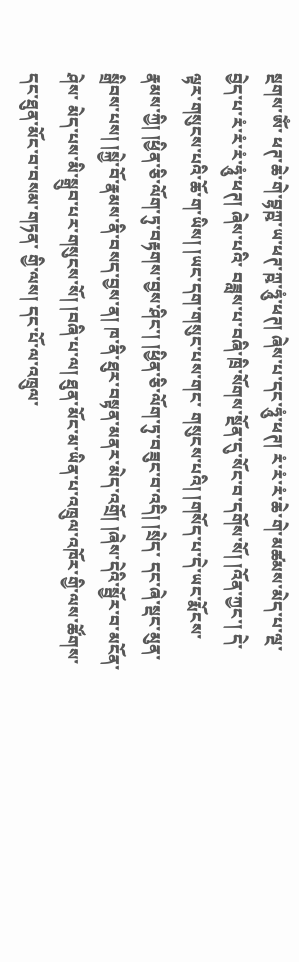སྔགས་ༀ་ ཕཊ་ཆེ་གེ་བྷཀྵ་ཡ་ཕཊ་ཀྵ་ཧཱུཾ་ཕཊ། ཞེས་པ་དང་ཧཱུཾ་ཕཊ། རཾ་རཾ་རཾ་ཆེ་གེ་མཚམས་མེད་པ་ལྔ་བྱེད་པ་རཾ་རཾ་རཾ་ཧཱུཾ་ཕཊ། ཞེས་པའི་ བཟླས་པ་བཞི་ཁྲི་སོགས་སྔོན་དུ་སོང་བ་དགོས་སོ། །འོན་ཀྱང་། དེ་ལྟར་གསུངས་པའི་ཆོ་ག་ཡིས། །ཡང་དག་གསུང་པས་གང་ གསུངས་པའི། །གསོད་པ་དེ་ཡང་རྨོངས་རྣམས་ཀྱི། །ཕྱིན་ཅི་ལོག་ཏུ་བརྟགས་བྱས་ཤིང་། །ཕྱིན་ཅི་ལོག་ཏུ་བཟུང་བ་འདི། །སྲེད་ དང་ཞེ་སྡང་མུན་སྒྲིབས་པས། །སྐྱེ་བོ་རྣམས་ནི་བསད་བྱས་ན། ཁ་ནི་ཐུར་བསྟན་མནར་མེད་འགྲོ། །ཞེས་དེའི་སྦྱོར་བ་མངོན་ཤེས་ མེད་པས་མི་སྒྲུབ་པར་གསུངས་སོ། །བཞི་པ་ལ། ཐུན་མོང་མ་ཡིན་པ་འཁྲུལ་འཁོར་གྱི་ལས་ཚོགས་དང་ཐུན་མོང་བ་བསམ་གཏན་ གྱི་ལས། དང་པོ་ལ་འཁྲུལ་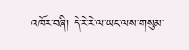འཁོར་བཞི། དེ་རེ་རེ་ལ་ཡང་ལས་གསུམ་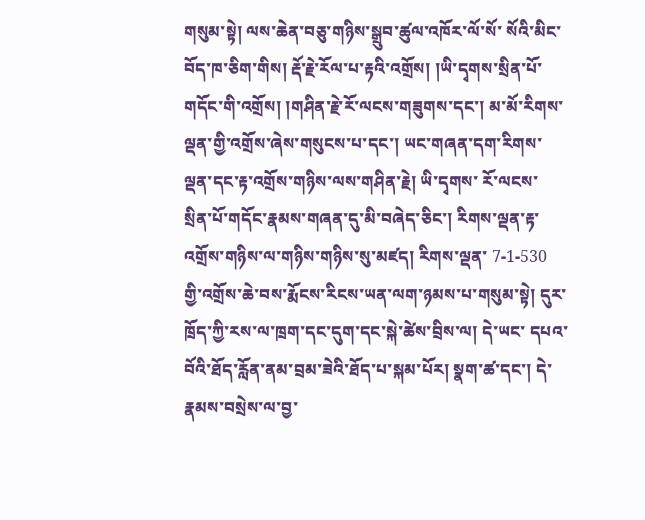གསུམ་སྟེ། ལས་ཆེན་བཅུ་གཉིས་སྒྲུབ་ཚུལ་འཁོར་ལོ་སོ་ སོའི་མིང་བོད་ཁ་ཅིག་གིས། རྡོ་རྗེ་རོལ་པ་རྟའི་འགྲོས། །ཡི་དྭགས་སྲིན་པོ་གདོང་གི་འགྲོས། །གཤིན་རྗེ་རོ་ལངས་གཟུགས་དང་། མ་མོ་རིགས་ལྡན་གྱི་འགྲོས་ཞེས་གསུངས་པ་དང་། ཡང་གཞན་དག་རིགས་ལྡན་དང་རྟ་འགྲོས་གཉིས་ལས་གཤིན་རྗེ། ཡི་དྭགས་ རོ་ལངས་སྲིན་པོ་གདོང་རྣམས་གཞན་དུ་མི་བཞེད་ཅིང་། རིགས་ལྡན་རྟ་འགྲོས་གཉིས་ལ་གཉིས་གཉིས་སུ་མཛད། རིགས་ལྡན་ 7-1-530 གྱི་འགྲོས་ཆེ་བས་རྨོངས་རིངས་ཡན་ལག་ཉམས་པ་གསུམ་སྟེ། དུར་ཁྲོད་ཀྱི་རས་ལ་ཁྲག་དང་དུག་དང་སྐེ་ཚེས་བྲིས་ལ། དེ་ཡང་ དཔའ་བོའི་ཐོད་རློན་ནམ་བྲམ་ཟེའི་ཐོད་པ་སྐམ་པོར། སྣག་ཚ་དང་། དེ་རྣམས་བསྲེས་ལ་བྱ་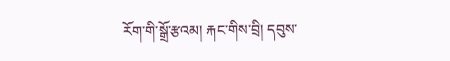རོག་གི་སྒྲོ་རྩའམ། རྐང་གིས་བྲི། དབུས་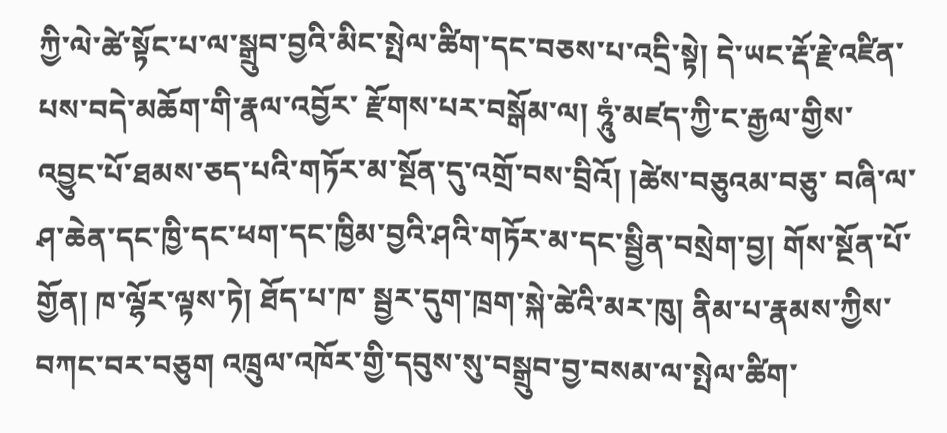ཀྱི་ལེ་ཚེ་སྟོང་པ་ལ་སྒྲུབ་བྱའི་མིང་སྤེལ་ཚིག་དང་བཅས་པ་འདྲི་སྟེ། དེ་ཡང་རྡོ་རྗེ་འཛིན་པས་བདེ་མཆོག་གི་རྣལ་འབྱོར་ རྫོགས་པར་བསྒོམ་ལ། ཧཱུཾ་མཛད་ཀྱི་ང་རྒྱལ་གྱིས་འབྱུང་པོ་ཐམས་ཅད་པའི་གཏོར་མ་སྔོན་དུ་འགྲོ་བས་བྲིའོ། །ཚེས་བཅུའམ་བཅུ་ བཞི་ལ་ཤ་ཆེན་དང་ཁྱི་དང་ཕག་དང་ཁྱིམ་བྱའི་ཤའི་གཏོར་མ་དང་སྦྱིན་བསྲེག་བྱ། གོས་སྔོན་པོ་གྱོན། ཁ་ལྷོར་ལྟས་ཏེ། ཐོད་པ་ཁ་ སྦྱར་དུག་ཁྲག་སྐེ་ཚེའི་མར་ཁུ། ནིམ་པ་རྣམས་ཀྱིས་བཀང་བར་བཅུག འཁྲུལ་འཁོར་གྱི་དབུས་སུ་བསྒྲུབ་བྱ་བསམ་ལ་སྤེལ་ཚིག་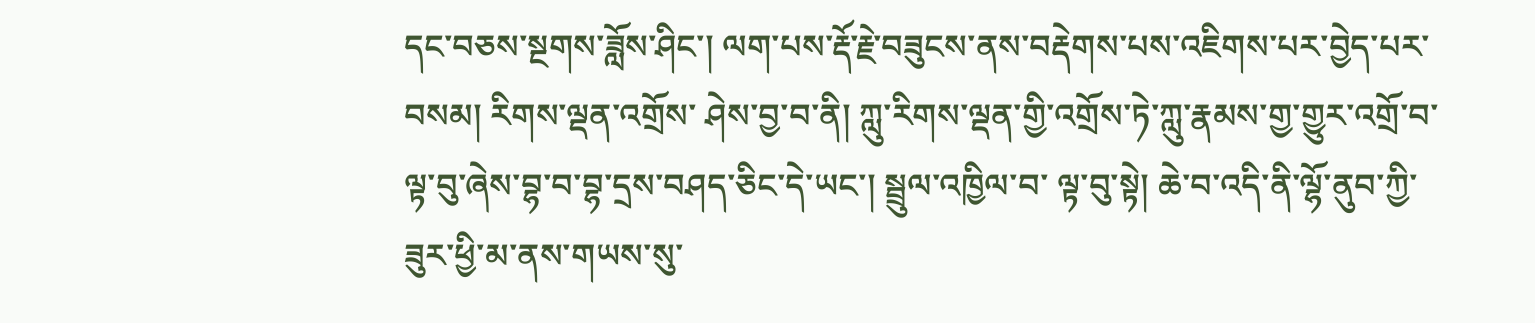དང་བཅས་སྔགས་ཟློས་ཤིང་། ལག་པས་རྡོ་རྗེ་བཟུངས་ནས་བརྡེགས་པས་འཇིགས་པར་བྱེད་པར་བསམ། རིགས་ལྡན་འགྲོས་ ཤེས་བྱ་བ་ནི། ཀླུ་རིགས་ལྡན་གྱི་འགྲོས་ཏེ་ཀླུ་རྣམས་གྱ་གྱུར་འགྲོ་བ་ལྟ་བུ་ཞེས་བྷ་བ་བྷ་དྲས་བཤད་ཅིང་དེ་ཡང་། སྦྲུལ་འཁྱིལ་བ་ ལྟ་བུ་སྟེ། ཆེ་བ་འདི་ནི་ལྷོ་ནུབ་ཀྱི་ཟུར་ཕྱི་མ་ནས་གཡས་སུ་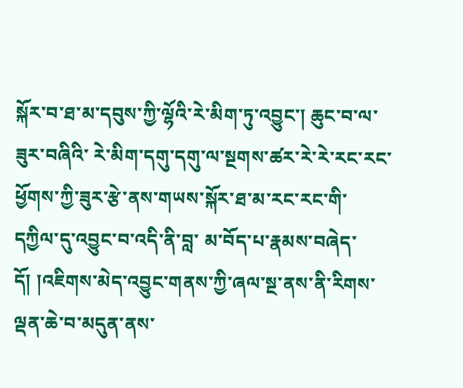སྐོར་བ་ཐ་མ་དབུས་ཀྱི་ལྷོའི་རེ་མིག་ཏུ་འབྱུང་། ཆུང་བ་ལ་ཟུར་བཞིའི་ རེ་མིག་དགུ་དགུ་ལ་སྔགས་ཚར་རེ་རེ་རང་རང་ཕྱོགས་ཀྱི་ཟུར་རྩེ་ནས་གཡས་སྐོར་ཐ་མ་རང་རང་གི་དཀྱིལ་དུ་འབྱུང་བ་འདི་ནི་བླ་ མ་བོད་པ་རྣམས་བཞེད་དོ། །འཇིགས་མེད་འབྱུང་གནས་ཀྱི་ཞལ་སྔ་ནས་ནི་རིགས་ལྡན་ཆེ་བ་མདུན་ནས་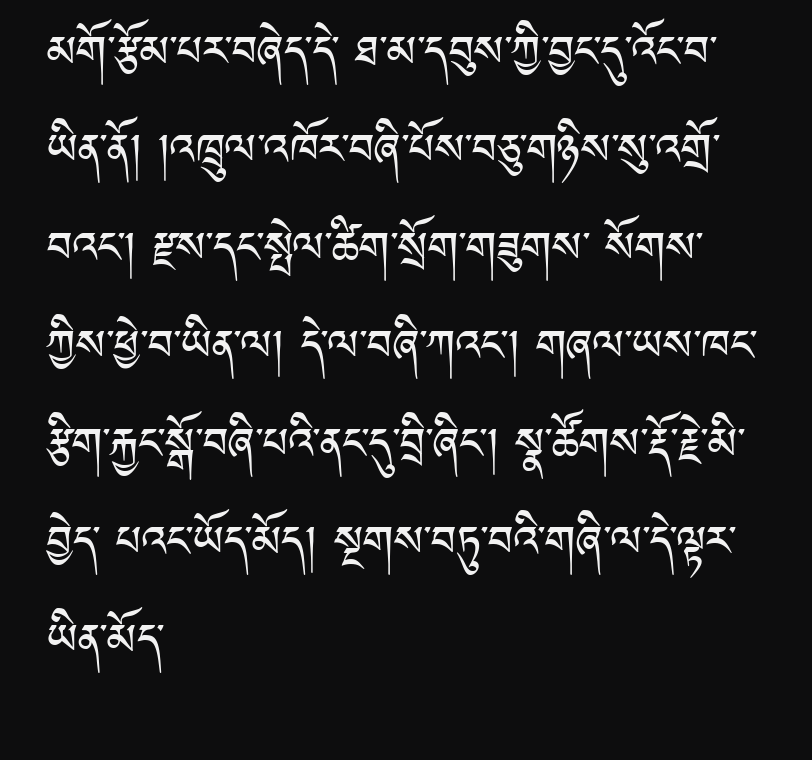མགོ་རྩོམ་པར་བཞེད་དེ་ ཐ་མ་དབུས་ཀྱི་བྱང་དུ་འོང་བ་ཡིན་ནོ། །འཁྲུལ་འཁོར་བཞི་པོས་བཅུ་གཉིས་སུ་འགྲོ་བའང་། རྫས་དང་སྤེལ་ཚིག་སྲོག་གཟུགས་ སོགས་ཀྱིས་ཕྱེ་བ་ཡིན་ལ། དེ་ལ་བཞི་ཀའང་། གཞལ་ཡས་ཁང་རྩིག་རྐྱང་སྒོ་བཞི་པའི་ནང་དུ་བྲི་ཞིང་། སྣ་ཚོགས་རྡོ་རྗེ་མི་བྱེད་ པའང་ཡོད་མོད། སྔགས་བཏུ་བའི་གཞི་ལ་དེ་ལྟར་ཡིན་མོད་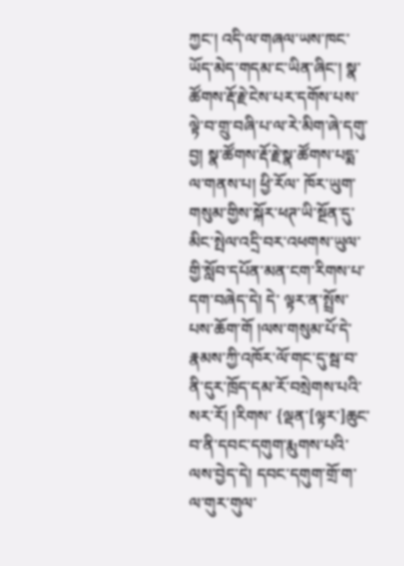ཀྱང་། འདི་ལ་གཞལ་ཡས་ཁང་ཡོད་མེད་གདམ་ང་ཡིན་ཞིང་། སྣ་ ཚོགས་རྡོ་རྗེ་ངེས་པར་དགོས་པས་ལྟེ་བ་གྲུ་བཞི་པ་ལ་རེ་མིག་ཞེ་དགུ་བྱ། སྣ་ཚོགས་རྡོ་རྗེ་སྣ་ཚོགས་པདྨ་ལ་གནས་པ། ཕྱི་རོལ་ ཁོར་ཡུག་གསུམ་གྱིས་སྐོར་ཕཊ་ཡི་སྔོན་དུ་མིང་སྤེལ་འདྲི་བར་འཕགས་ཡུལ་གྱི་སློབ་དཔོན་མན་ངག་རིགས་པ་དག་བཞེད་དེ། དེ་ ལྟར་ན་སྤྲོས་པས་ཆོག་གོ །ལས་གསུམ་པོ་དེ་རྣམས་ཀྱི་འཁོར་ལོ་གང་དུ་སྦ་བ་ནི་དུར་ཁྲོད་དམ་རོ་བསྲེགས་པའི་སར་རོ། །རིགས་ {ལྡན་[ལྟར་]ཆུང་བ་ནི་དབང་དགུག་རྨུགས་པའི་ལས་བྱེད་དེ། དབང་དགུག་གྲོ་ག་ལ་གུར་གུལ་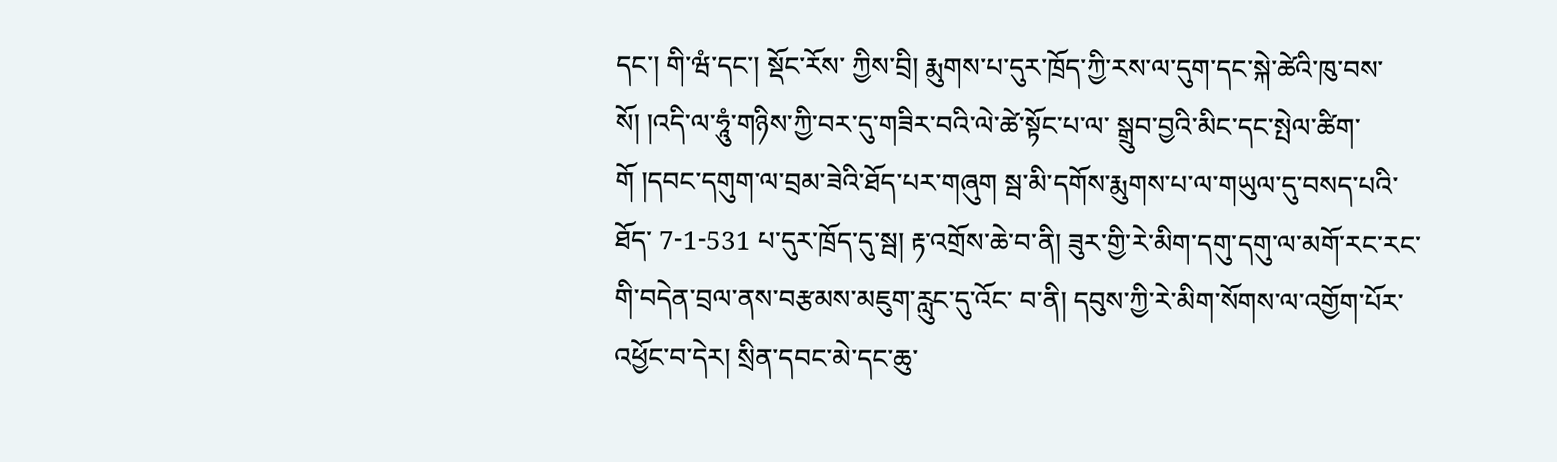དང་། གི་ཝཾ་དང་། སྡོང་རོས་ ཀྱིས་བྲི། རྨུགས་པ་དུར་ཁྲོད་ཀྱི་རས་ལ་དུག་དང་སྐེ་ཚེའི་ཁུ་བས་སོ། །འདི་ལ་ཧཱུཾ་གཉིས་ཀྱི་བར་དུ་གཟིར་བའི་ལེ་ཚེ་སྟོང་པ་ལ་ སྒྲུབ་བྱའི་མིང་དང་སྤེལ་ཚིག་གོ །དབང་དགུག་ལ་བྲམ་ཟེའི་ཐོད་པར་གཞུག སྦ་མི་དགོས་རྨུགས་པ་ལ་གཡུལ་དུ་བསད་པའི་ཐོད་ 7-1-531 པ་དུར་ཁྲོད་དུ་སྦ། རྟ་འགྲོས་ཆེ་བ་ནི། ཟུར་གྱི་རེ་མིག་དགུ་དགུ་ལ་མགོ་རང་རང་གི་བདེན་བྲལ་ནས་བརྩམས་མཇུག་རླུང་དུ་འོང་ བ་ནི། དབུས་ཀྱི་རེ་མིག་སོགས་ལ་འགྱོག་པོར་འཕྱོང་བ་དེར། སྲིན་དབང་མེ་དང་ཆུ་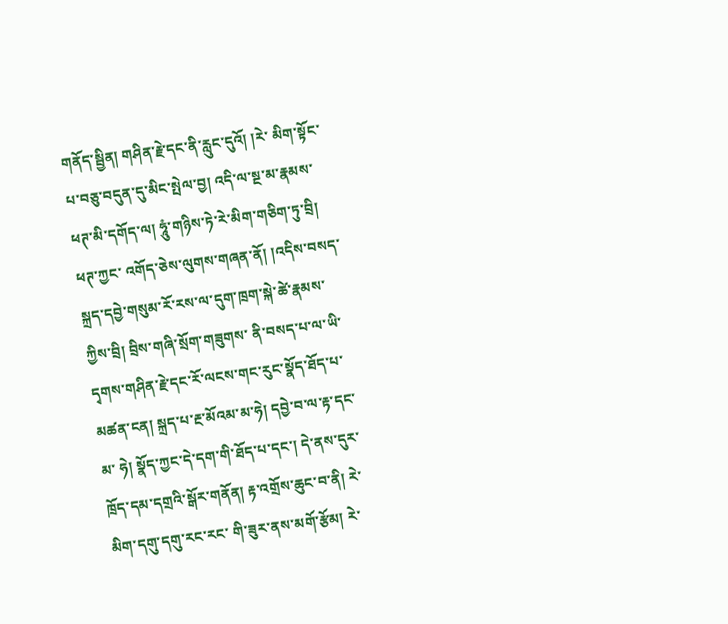གནོད་སྦྱིན། གཤིན་རྗེ་དང་ནི་རླུང་དུའོ། །རེ་ མིག་སྟོང་པ་བཅུ་བདུན་དུ་མིང་སྤེལ་བྱ། འདི་ལ་སྔ་མ་རྣམས་ཕཊ་མི་དགོད་ལ། ཧཱུཾ་གཉིས་ཏེ་རེ་མིག་གཅིག་ཏུ་བྲི། ཕཊ་ཀྱང་ འགོད་ཅེས་ལུགས་གཞན་ནོ། །འདིས་བསད་སྐྲད་དབྱེ་གསུམ་རོ་རས་ལ་དུག་ཁྲག་སྐེ་ཚེ་རྣམས་ཀྱིས་བྲི། བྲིས་གཞི་སྲོག་གཟུགས་ ནི་བསད་པ་ལ་ཡི་དྭགས་གཤིན་རྗེ་དང་རོ་ལངས་གང་རུང་སྣོད་ཐོད་པ་མཚན་ངན། སྐྲད་པ་རྔ་མོའམ་མ་ཧེ། དབྱེ་བ་ལ་རྟ་དང་མ་ ཧེ། སྣོད་ཀྱང་དེ་དག་གི་ཐོད་པ་དང་། དེ་ནས་དུར་ཁྲོད་དམ་དགྲའི་སྒོར་གནོན། རྟ་འགྲོས་ཆུང་བ་ནི། རེ་མིག་དགུ་དགུ་རང་རང་ གི་ཟུར་ནས་མགོ་རྩོམ། རེ་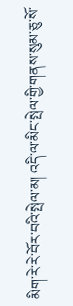མིག་རེ་རེ་བོར་བའི་སྤེལ་མ། འདི་ལ་མིང་སྤེལ་གྱི་གནས་སུམ་ཅུ་སོ་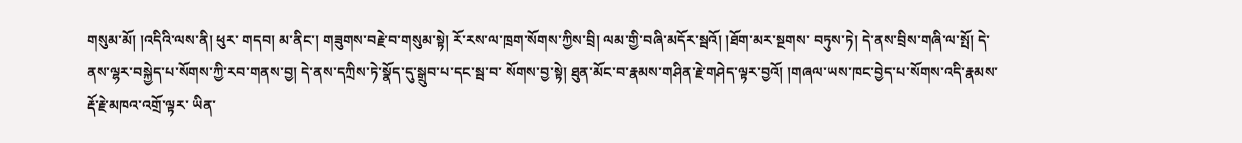གསུམ་མོ། །འདིའི་ལས་ནི། ཕུར་ གདབ། མ་ནིང་། གཟུགས་བརྗེ་བ་གསུམ་སྟེ། རོ་རས་ལ་ཁྲག་སོགས་ཀྱིས་བྲི། ལམ་གྱི་བཞི་མདོར་སྦའོ། །ཐོག་མར་སྔགས་ བཏུས་ཏེ། དེ་ནས་བྲིས་གཞི་ལ་སྤོ། དེ་ནས་ལྷར་བསྐྱེད་པ་སོགས་ཀྱི་རབ་གནས་བྱ། དེ་ནས་དཀྲིས་ཏེ་སྣོད་དུ་སྒྲུབ་པ་དང་སྦ་བ་ སོགས་བྱ་སྟེ། ཐུན་མོང་བ་རྣམས་གཤིན་རྗེ་གཤེད་ལྟར་བྱའོ། །གཞལ་ཡས་ཁང་བྱེད་པ་སོགས་འདི་རྣམས་རྡོ་རྗེ་མཁའ་འགྲོ་ལྟར་ ཡིན་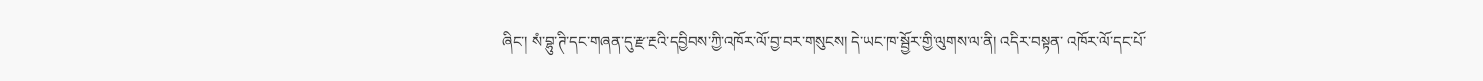ཞིང་། སཾ་བྷུ་ཊི་དང་གཞན་དུ་རྫ་རྔའི་དབྱིབས་ཀྱི་འཁོར་ལོ་བྱ་བར་གསུངས། དེ་ཡང་ཁ་སྦྱོར་གྱི་ལུགས་ལ་ནི། འདིར་བསྟན་ འཁོར་ལོ་དང་པོ་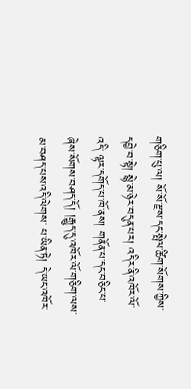གཅིག་པུ་ལ། སོ་སོ་རྫས་དང་སྤེལ་ཚིག་སོགས་ཀྱིས་དབྱེ་བ་སྟེ། སྙེ་མ་ཉེར་བདུན་པར། འདིར་ནི་འཁོར་ལོ་འདི་ ལྟར་དགོད་པ་ཁོ་ནས། གནོན་པ་དང་བཅིང་པ་ཞེས་སོགས་བཤད་དོ། །རྒྱུད་དུ་འཁོར་ལོ་གཅིག་ལས་མ་བཤད་པས་འདི་ལེགས་ པ་ཡིན་ཏེ། དེ་ཡང་འཁོར་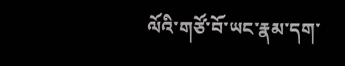ལོའི་གཙོ་བོ་ཡང་རྣམ་དག་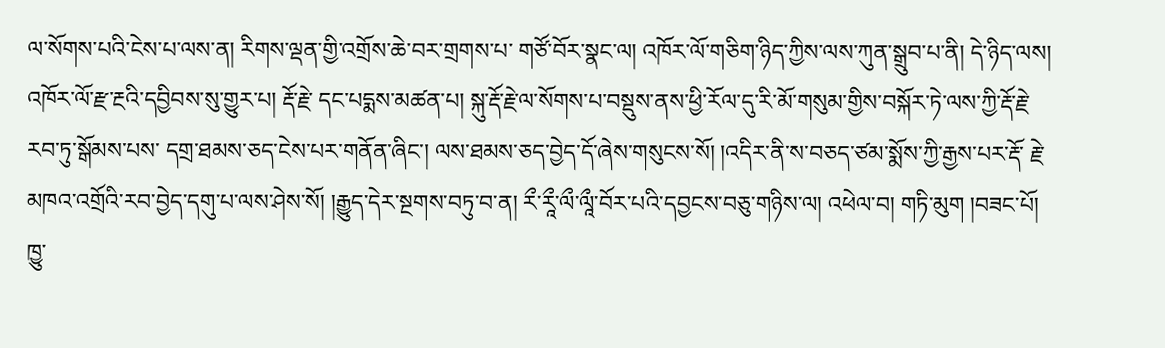ལ་སོགས་པའི་ངེས་པ་ལས་ན། རིགས་ལྡན་གྱི་འགྲོས་ཆེ་བར་གྲགས་པ་ གཙོ་བོར་སྣང་ལ། འཁོར་ལོ་གཅིག་ཉིད་ཀྱིས་ལས་ཀུན་སྒྲུབ་པ་ནི། དེ་ཉིད་ལས། འཁོར་ལོ་རྫ་རྔའི་དབྱིབས་སུ་གྱུར་པ། རྡོ་རྗེ་ དང་པདྨས་མཚན་པ། སྐུ་རྡོ་རྗེ་ལ་སོགས་པ་བསྡུས་ནས་ཕྱི་རོལ་དུ་རི་མོ་གསུམ་གྱིས་བསྐོར་ཏེ་ལས་ཀྱི་རྡོ་རྗེ་རབ་ཏུ་སྒོམས་པས་ དགྲ་ཐམས་ཅད་ངེས་པར་གནོན་ཞིང་། ལས་ཐམས་ཅད་བྱེད་དོ་ཞེས་གསུངས་སོ། །འདིར་ནི་ས་བཅད་ཙམ་སྨོས་ཀྱི་རྒྱས་པར་རྡོ་ རྗེ་མཁའ་འགྲོའི་རབ་བྱེད་དགུ་པ་ལས་ཤེས་སོ། །རྒྱུད་དེར་སྔགས་བཏུ་བ་ན། རྀ་རཱྀ་ལྀ་ལཱྀ་བོར་པའི་དབྱངས་བཅུ་གཉིས་ལ། འཕེལ་བ། གཏི་མུག །བཟང་པོ། ཁྱུ་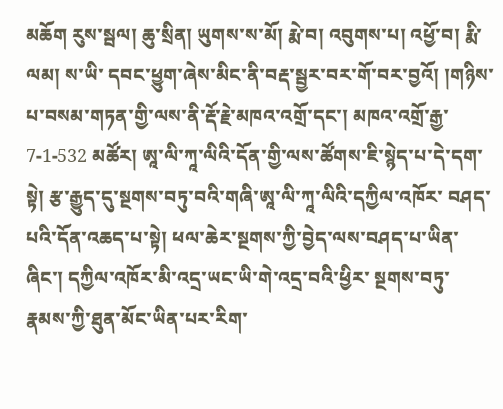མཆོག རུས་སྦལ། ཆུ་སྲིན། ཡུགས་ས་མོ། རྨེ་བ། འབུགས་པ། འཕྱོ་བ། རྨི་ལམ། ས་ཡི་ དབང་ཕྱུག་ཞེས་མིང་ནི་བརྡ་སྦྱར་བར་གོ་བར་བྱའོ། །གཉིས་པ་བསམ་གཏན་གྱི་ལས་ནི་རྡོ་རྗེ་མཁའ་འགྲོ་དང་། མཁའ་འགྲོ་རྒྱ་ 7-1-532 མཚོར། ཨཱ་ལི་ཀཱ་ལིའི་དོན་གྱི་ལས་ཚོགས་ཇི་སྙེད་པ་དེ་དག་སྟེ། རྩ་རྒྱུད་དུ་སྔགས་བཏུ་བའི་གཞི་ཨཱ་ལི་ཀཱ་ལིའི་དཀྱིལ་འཁོར་ བཤད་པའི་དོན་འཆད་པ་སྟེ། ཕལ་ཆེར་སྔགས་ཀྱི་བྱེད་ལས་བཤད་པ་ཡིན་ཞིང་། དཀྱིལ་འཁོར་མི་འདྲ་ཡང་ཡི་གེ་འདྲ་བའི་ཕྱིར་ སྔགས་བཏུ་རྣམས་ཀྱི་ཐུན་མོང་ཡིན་པར་རིག་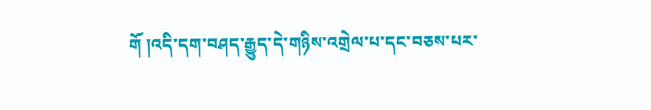གོ །འདི་དག་བཤད་རྒྱུད་དེ་གཉིས་འགྲེལ་པ་དང་བཅས་པར་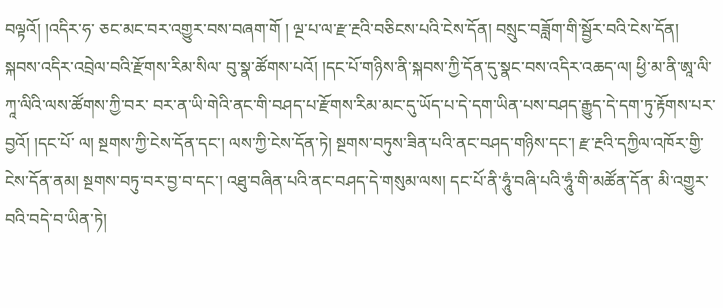བལྟའོ། །འདིར་ཧ་ ཅང་མང་བར་འགྱུར་བས་བཞག་གོ ། ལྔ་པ་ལ་རྫ་རྔའི་བཅིངས་པའི་ངེས་དོན། བསྲུང་བཟློག་གི་སྦྱོར་བའི་ངེས་དོན། སྐབས་འདིར་འབྲེལ་བའི་རྫོགས་རིམ་སིལ་ བུ་སྣ་ཚོགས་པའོ། །དང་པོ་གཉིས་ནི་སྐབས་ཀྱི་དོན་དུ་སྣང་བས་འདིར་འཆད་ལ། ཕྱི་མ་ནི་ཨཱ་ལི་ཀཱ་ལིའི་ལས་ཚོགས་ཀྱི་བར་ བར་ན་ཡི་གེའི་ནང་གི་བཤད་པ་རྫོགས་རིམ་མང་དུ་ཡོད་པ་དེ་དག་ཡིན་པས་བཤད་རྒྱུད་དེ་དག་ཏུ་རྟོགས་པར་བྱའོ། །དང་པོ་ ལ། སྔགས་ཀྱི་ངེས་དོན་དང་། ལས་ཀྱི་ངེས་དོན་ཏེ། སྔགས་བཏུས་ཟིན་པའི་ནང་བཤད་གཉིས་དང་། རྫ་རྔའི་དཀྱིལ་འཁོར་གྱི་ ངེས་དོན་ནམ། སྔགས་བཏུ་བར་བྱ་བ་དང་། འཐུ་བཞིན་པའི་ནང་བཤད་དེ་གསུམ་ལས། དང་པོ་ནི་ཧཱུཾ་བཞི་པའི་ཧཱུཾ་གི་མཚོན་དོན་ མི་འགྱུར་བའི་བདེ་བ་ཡིན་ཏེ།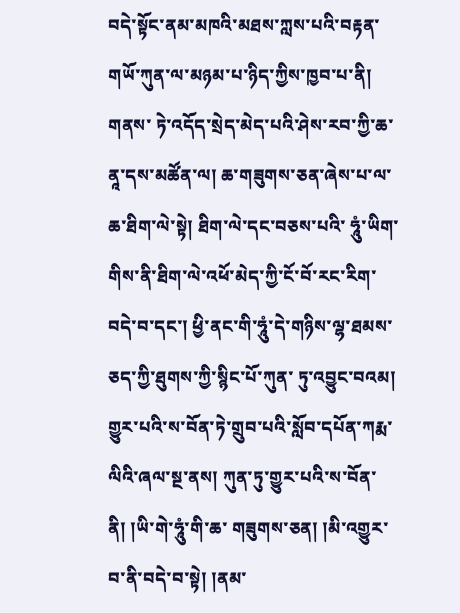བདེ་སྟོང་ནམ་མཁའི་མཐས་ཀླས་པའི་བརྟན་གཡོ་ཀུན་ལ་མཉམ་པ་ཉིད་ཀྱིས་ཁྱབ་པ་ནི། གནས་ ཏེ་འདོད་སྲེད་མེད་པའི་ཤེས་རབ་ཀྱི་ཆ་ནཱ་དས་མཚོན་ལ། ཆ་གཟུགས་ཅན་ཞེས་པ་ལ་ཆ་ཐིག་ལེ་སྟེ། ཐིག་ལེ་དང་བཅས་པའི་ ཧཱུཾ་ཡིག་གིས་ནི་ཐིག་ལེ་འཕོ་མེད་ཀྱི་ངོ་བོ་རང་རིག་བདེ་བ་དང་། ཕྱི་ནང་གི་ཧཱུཾ་དེ་གཉིས་ལྷ་ཐམས་ཅད་ཀྱི་ཐུགས་ཀྱི་སྙིང་པོ་ཀུན་ ཏུ་འབྱུང་བའམ། གྱུར་པའི་ས་བོན་ཏེ་གྲུབ་པའི་སློབ་དཔོན་ཀརྨ་ལིའི་ཞལ་སྔ་ནས། ཀུན་ཏུ་གྱུར་པའི་ས་བོན་ནི། །ཡི་གེ་ཧཱུཾ་གི་ཆ་ གཟུགས་ཅན། །མི་འགྱུར་བ་ནི་བདེ་བ་སྟེ། །ནམ་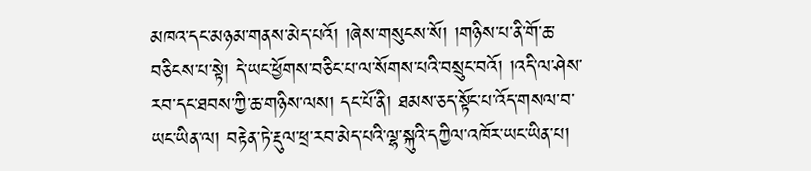མཁའ་དང་མཉམ་གནས་མེད་པའོ། །ཞེས་གསུངས་སོ། །གཉིས་པ་ནི་གོ་ཆ་ བཅིངས་པ་སྟེ། དེ་ཡང་ཕྱོགས་བཅིང་པ་ལ་སོགས་པའི་བསྲུང་བའོ། །འདི་ལ་ཤེས་རབ་དང་ཐབས་ཀྱི་ཆ་གཉིས་ལས། དང་པོ་ནི། ཐམས་ཅད་སྟོང་པ་འོད་གསལ་བ་ཡང་ཡིན་ལ། བརྟེན་ཏེ་རྡུལ་ཕྲ་རབ་མེད་པའི་ལྷ་སྐུའི་དཀྱིལ་འཁོར་ཡང་ཡིན་པ།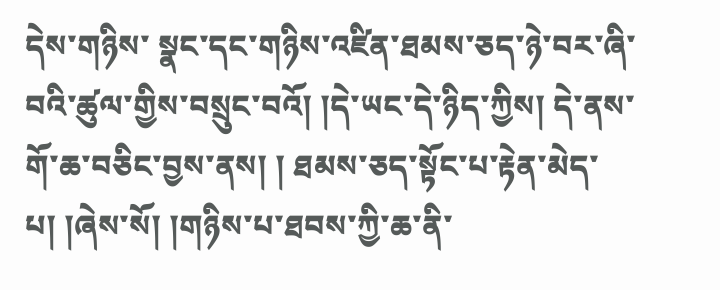དེས་གཉིས་ སྣང་དང་གཉིས་འཛིན་ཐམས་ཅད་ཉེ་བར་ཞི་བའི་ཚུལ་གྱིས་བསྲུང་བའོ། །དེ་ཡང་དེ་ཉིད་ཀྱིས། དེ་ནས་གོ་ཆ་བཅིང་བྱས་ནས། ། ཐམས་ཅད་སྟོང་པ་རྟེན་མེད་པ། །ཞེས་སོ། །གཉིས་པ་ཐབས་ཀྱི་ཆ་ནི་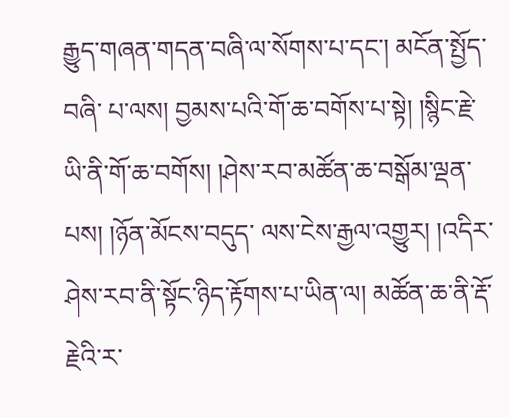རྒྱུད་གཞན་གདན་བཞི་ལ་སོགས་པ་དང་། མངོན་སྤྱོད་བཞི་ པ་ལས། བྱམས་པའི་གོ་ཆ་བགོས་པ་སྟེ། །སྙིང་རྗེ་ཡི་ནི་གོ་ཆ་བགོས། །ཤེས་རབ་མཚོན་ཆ་བསྒོམ་ལྡན་པས། །ཉོན་མོངས་བདུད་ ལས་ངེས་རྒྱལ་འགྱུར། །འདིར་ཤེས་རབ་ནི་སྟོང་ཉིད་རྟོགས་པ་ཡིན་ལ། མཚོན་ཆ་ནི་རྡོ་རྗེའི་ར་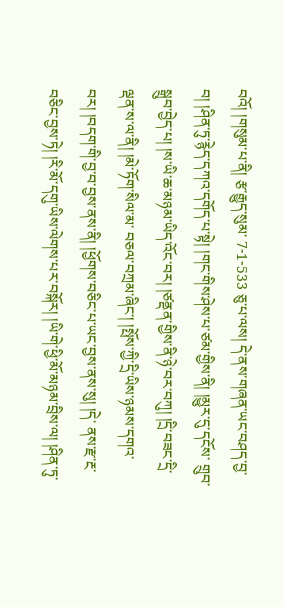བའོ། །གསུམ་པ་ནི། རྩ་རྒྱུད་སུམ་ 7-1-533 ཅུ་པ་ལས། དེ་ནས་གཞན་ཡང་བཤད་བྱ་བ། །ཤིན་ཏུ་རྙེད་དཀའ་དགོད་པ་སྟེ། །གང་གིས་ཤེས་པ་ཙམ་གྱིས་ནི། །མྱུར་དུ་དངོས་ གྲུབ་སྒྲུབ་བྱེད་པ། །ས་ཡི་ཆ་མཉམ་ཡིད་འོང་བར། །ཙནྡན་གྱིས་ནི་ཉེ་བར་བཀུ། །དྲི་བཟང་དྲི་ལྡན་ས་ལ་ནི། །མེ་ཏོག་སིལ་མ་ བཅལ་བཀྲམ་ཞིང་། །སྤོས་ཀྱི་དྲི་ཡིས་ཉམས་དགའ་བར། །བདག་གི་བྱ་བ་བྱས་ནས་ནི། །ཕྱོགས་བཅིང་པ་ཡང་བྱས་ནས་སུ། །དེ་ ནས་རྫ་རྔ་བཅིང་བྱས་ཏེ། །རི་མོ་དགུ་ཡིས་ལེགས་པར་བསྐོར། །ཡི་གེ་ཕྱི་མོ་མཉམ་བྲིས་ལ། །ཤིན་ཏུ་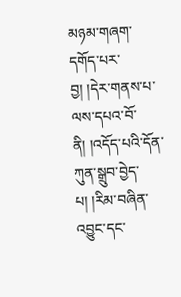མཉམ་གཞག་དགོད་པར་ བྱ། །དེར་གནས་པ་ལས་དཔའ་བོ་ནི། །འདོད་པའི་དོན་ཀུན་སྒྲུབ་བྱེད་པ། །རིམ་བཞིན་འབྱུང་དང་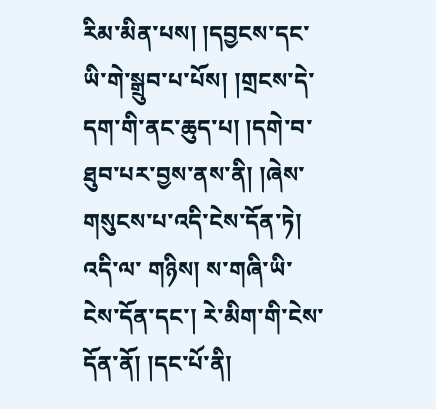རིམ་མིན་པས། །དབྱངས་དང་ ཡི་གེ་སྒྲུབ་པ་པོས། །གྲངས་དེ་དག་གི་ནང་ཆུད་པ། །དགེ་བ་ཐུབ་པར་བྱས་ནས་ནི། །ཞེས་གསུངས་པ་འདི་ངེས་དོན་ཏེ། འདི་ལ་ གཉིས། ས་གཞི་ཡི་ངེས་དོན་དང་། རེ་མིག་གི་ངེས་དོན་ནོ། །དང་པོ་ནི།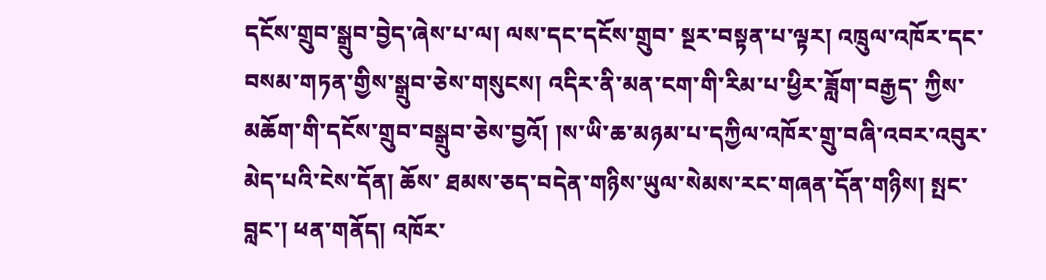དངོས་གྲུབ་སྒྲུབ་བྱེད་ཞེས་པ་ལ། ལས་དང་དངོས་གྲུབ་ སྔར་བསྟན་པ་ལྟར། འཁྲུལ་འཁོར་དང་བསམ་གཏན་གྱིས་སྒྲུབ་ཅེས་གསུངས། འདིར་ནི་མན་ངག་གི་རིམ་པ་ཕྱིར་ཟློག་བརྒྱད་ ཀྱིས་མཆོག་གི་དངོས་གྲུབ་བསྒྲུབ་ཅེས་བྱའོ། །ས་ཡི་ཆ་མཉམ་པ་དཀྱིལ་འཁོར་གྲུ་བཞི་འབར་འབུར་མེད་པའི་ངེས་དོན། ཆོས་ ཐམས་ཅད་བདེན་གཉིས་ཡུལ་སེམས་རང་གཞན་དོན་གཉིས། སྤང་བླང་། ཕན་གནོད། འཁོར་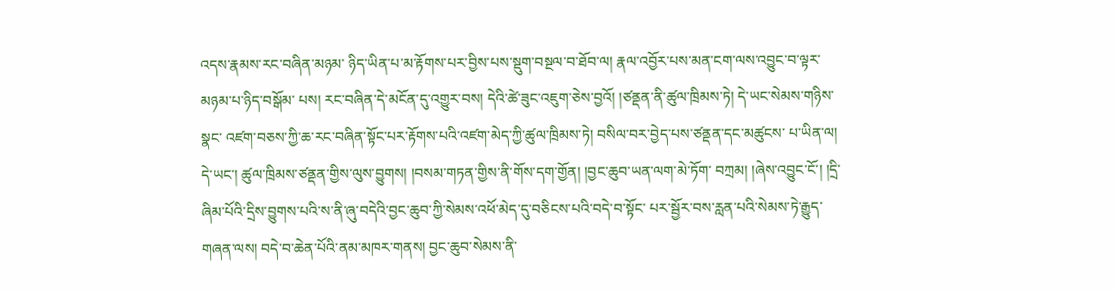འདས་རྣམས་རང་བཞིན་མཉམ་ ཉིད་ཡིན་པ་མ་རྟོགས་པར་བྱིས་པས་སྡུག་བསྔལ་བ་ཐོབ་ལ། རྣལ་འབྱོར་པས་མན་ངག་ལས་འབྱུང་བ་ལྟར་མཉམ་པ་ཉིད་བསྒོམ་ པས། རང་བཞིན་དེ་མངོན་དུ་འགྱུར་བས། དེའི་ཚེ་ཟུང་འཇུག་ཅེས་བྱའོ། །ཙནྡན་ནི་ཚུལ་ཁྲིམས་ཏེ། དེ་ཡང་སེམས་གཉིས་སྣང་ འཛག་བཅས་ཀྱི་ཆ་རང་བཞིན་སྟོང་པར་རྟོགས་པའི་འཛག་མེད་ཀྱི་ཚུལ་ཁྲིམས་ཏེ། བསིལ་བར་བྱེད་པས་ཙནྡན་དང་མཚུངས་ པ་ཡིན་ལ། དེ་ཡང་། ཚུལ་ཁྲིམས་ཙནྡན་གྱིས་ལུས་བྱུགས། །བསམ་གཏན་གྱིས་ནི་གོས་དག་གྱོན། །བྱང་ཆུབ་ཡན་ལག་མེ་ཏོག་ བཀྲམ། །ཞེས་འབྱུང་ངོ་། །དྲི་ཞིམ་པོའི་དྲིས་བྱུགས་པའི་ས་ནི་ཞུ་བདེའི་བྱང་ཆུབ་ཀྱི་སེམས་འཕོ་མེད་དུ་བཅིངས་པའི་བདེ་བ་སྟོང་ པར་སྦྱོར་བས་རླན་པའི་སེམས་ཏེ་རྒྱུད་གཞན་ལས། བདེ་བ་ཆེན་པོའི་ནམ་མཁར་གནས། བྱང་ཆུབ་སེམས་ནི་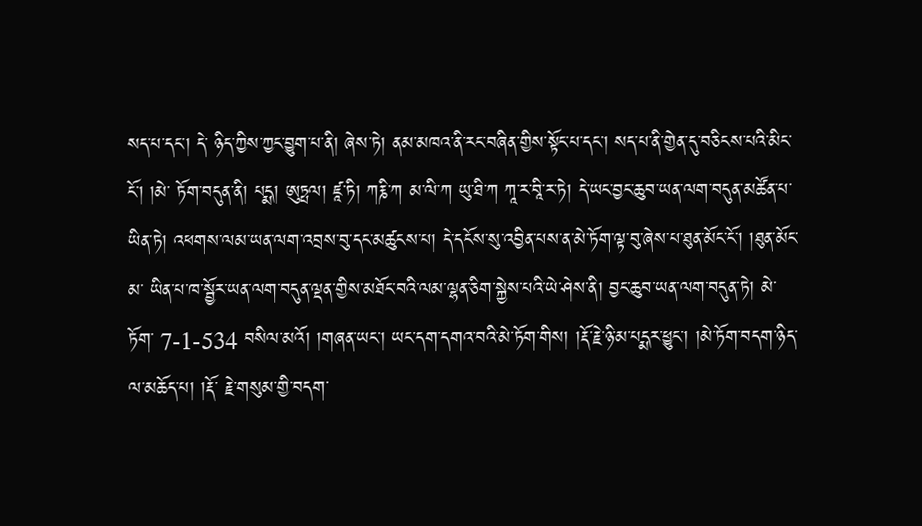སད་པ་དང་། དེ་ ཉིད་ཀྱིས་ཀྱང་བྱུག་པ་ནི། ཞེས་ཏེ། ནམ་མཁའ་ནི་རང་བཞིན་གྱིས་སྟོང་པ་དང་། སད་པ་ནི་གྱེན་དུ་བཅིངས་པའི་མིང་ངོ་། །མེ་ ཏོག་བདུན་ནི། པདྨ། ཨུཏྤལ། ཛཱ་ཏི། ཀརྞི་ཀ མ་ལི་ཀ ཡུ་ཐི་ཀ ཀཱ་ར་བཱི་ར་ཏེ། དེ་ཡང་བྱང་ཆུབ་ཡན་ལག་བདུན་མཚོན་པ་ཡིན་ཏེ། འཕགས་ལམ་ཡན་ལག་འབྲས་བུ་དང་མཚུངས་པ། དེ་དངོས་སུ་འབྱིན་པས་ན་མེ་ཏོག་ལྟ་བུ་ཞེས་པ་ཐུན་མོང་ངོ་། །ཐུན་མོང་མ་ ཡིན་པ་ཁ་སྦྱོར་ཡན་ལག་བདུན་ལྡན་གྱིས་མཐོང་བའི་ལམ་ལྷན་ཅིག་སྐྱེས་པའི་ཡེ་ཤེས་ནི། བྱང་ཆུབ་ཡན་ལག་བདུན་ཏེ། མེ་ཏོག་ 7-1-534 བསིལ་མའོ། །གཞན་ཡང་། ཡང་དག་དགའ་བའི་མེ་ཏོག་གིས། །རྡོ་རྗེ་ཉི་མ་པདྨར་ཕྱུང་། །མེ་ཏོག་བདག་ཉིད་ལ་མཆོད་པ། །རྡོ་ རྗེ་གསུམ་གྱི་བདག་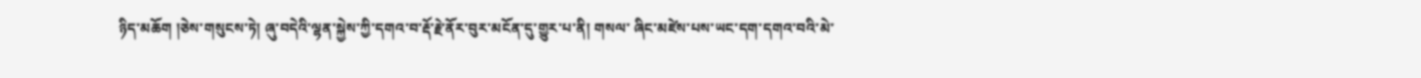ཉིད་མཆོག །ཅེས་གསུངས་ཏེ། ཞུ་བདེའི་ལྷན་སྐྱེས་ཀྱི་དགའ་བ་རྡོ་རྗེ་ནོར་བུར་མངོན་དུ་གྱུར་པ་ནི། གསལ་ ཞིང་མཛེས་པས་ཡང་དག་དགའ་བའི་མེ་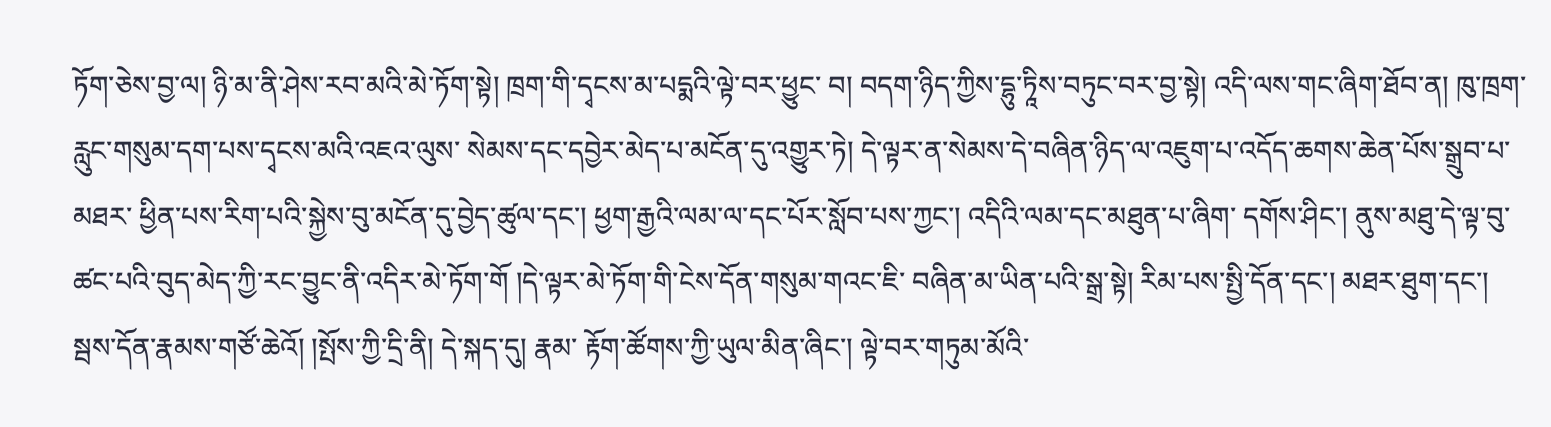ཏོག་ཅེས་བྱ་ལ། ཉི་མ་ནི་ཤེས་རབ་མའི་མེ་ཏོག་སྟེ། ཁྲག་གི་དྭངས་མ་པདྨའི་ལྟེ་བར་ཕྱུང་ བ། བདག་ཉིད་ཀྱིས་དྷུ་ཏཱིས་བཏུང་བར་བྱ་སྟེ། འདི་ལས་གང་ཞིག་ཐོབ་ན། ཁུ་ཁྲག་རླུང་གསུམ་དག་པས་དྭངས་མའི་འཇའ་ལུས་ སེམས་དང་དབྱེར་མེད་པ་མངོན་དུ་འགྱུར་ཏེ། དེ་ལྟར་ན་སེམས་དེ་བཞིན་ཉིད་ལ་འཇུག་པ་འདོད་ཆགས་ཆེན་པོས་སྒྲུབ་པ་མཐར་ ཕྱིན་པས་རིག་པའི་སྐྱེས་བུ་མངོན་དུ་བྱེད་ཚུལ་དང་། ཕྱག་རྒྱའི་ལམ་ལ་དང་པོར་སློབ་པས་ཀྱང་། འདིའི་ལམ་དང་མཐུན་པ་ཞིག་ དགོས་ཤིང་། ནུས་མཐུ་དེ་ལྟ་བུ་ཚང་པའི་བུད་མེད་ཀྱི་རང་བྱུང་ནི་འདིར་མེ་ཏོག་གོ །དེ་ལྟར་མེ་ཏོག་གི་ངེས་དོན་གསུམ་གའང་ཇི་ བཞིན་མ་ཡིན་པའི་སྒྲ་སྟེ། རིམ་པས་སྤྱི་དོན་དང་། མཐར་ཐུག་དང་། སྦས་དོན་རྣམས་གཙོ་ཆེའོ། །སྤོས་ཀྱི་དྲི་ནི། དེ་སྐད་དུ། རྣམ་ རྟོག་ཚོགས་ཀྱི་ཡུལ་མིན་ཞིང་། ལྟེ་བར་གཏུམ་མོའི་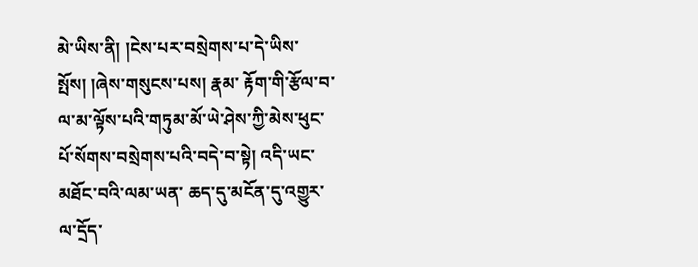མེ་ཡིས་ནི། །ངེས་པར་བསྲེགས་པ་དེ་ཡིས་སྤོས། །ཞེས་གསུངས་པས། རྣམ་ རྟོག་གི་རྩོལ་བ་ལ་མ་ལྟོས་པའི་གཏུམ་མོ་ཡེ་ཤེས་ཀྱི་མེས་ཕུང་པོ་སོགས་བསྲེགས་པའི་བདེ་བ་སྟེ། འདི་ཡང་མཐོང་བའི་ལམ་ཡན་ ཆད་དུ་མངོན་དུ་འགྱུར་ལ་དྲོད་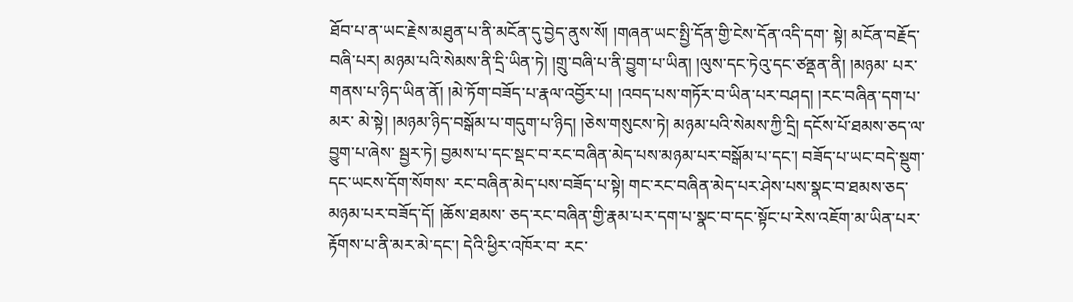ཐོབ་པ་ན་ཡང་རྗེས་མཐུན་པ་ནི་མངོན་དུ་བྱེད་ནུས་སོ། །གཞན་ཡང་སྤྱི་དོན་གྱི་ངེས་དོན་འདི་དག་ སྟེ། མངོན་བརྗོད་བཞི་པར། མཉམ་པའི་སེམས་ནི་དྲི་ཡིན་ཏེ། །གྲུ་བཞི་པ་ནི་བྱུག་པ་ཡིན། །ལུས་དང་ཏེའུ་དང་ཙནྡན་ནི། །མཉམ་ པར་གནས་པ་ཉིད་ཡིན་ནོ། །མེ་ཏོག་བཟོད་པ་རྣལ་འབྱོར་པ། །འབད་པས་གཏོར་བ་ཡིན་པར་བཤད། །རང་བཞིན་དག་པ་མར་ མེ་སྟེ། །མཉམ་ཉིད་བསྒོམ་པ་གདུག་པ་ཉིད། །ཅེས་གསུངས་ཏེ། མཉམ་པའི་སེམས་ཀྱི་དྲི། དངོས་པོ་ཐམས་ཅད་ལ་བྱུག་པ་ཞེས་ སྦྱར་ཏེ། བྱམས་པ་དང་སྡང་བ་རང་བཞིན་མེད་པས་མཉམ་པར་བསྒོམ་པ་དང་། བཟོད་པ་ཡང་བདེ་སྡུག་དང་ཡངས་དོག་སོགས་ རང་བཞིན་མེད་པས་བཟོད་པ་སྟེ། གང་རང་བཞིན་མེད་པར་ཤེས་པས་སྣང་བ་ཐམས་ཅད་མཉམ་པར་བཟོད་དོ། །ཆོས་ཐམས་ ཅད་རང་བཞིན་གྱི་རྣམ་པར་དག་པ་སྣང་བ་དང་སྟོང་པ་རེས་འཇོག་མ་ཡིན་པར་རྟོགས་པ་ནི་མར་མེ་དང་། དེའི་ཕྱིར་འཁོར་བ་ རང་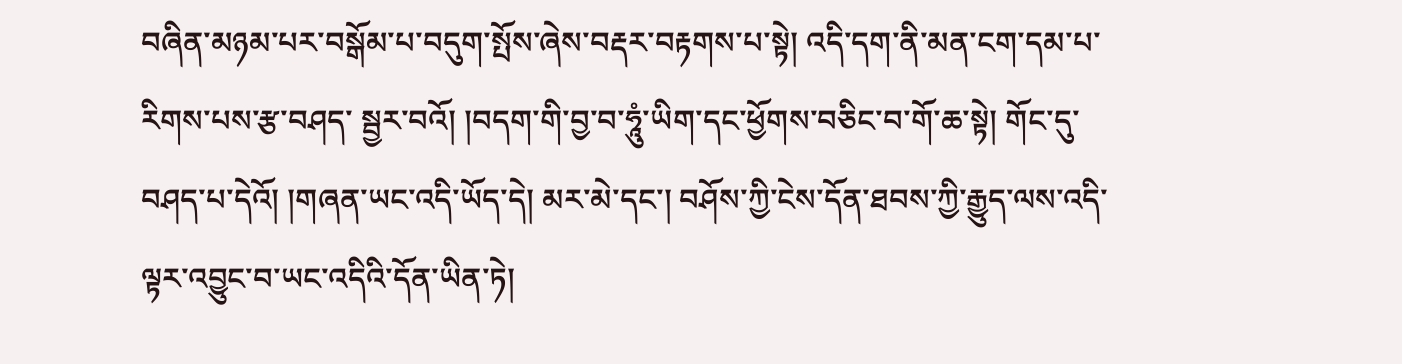བཞིན་མཉམ་པར་བསྒོམ་པ་བདུག་སྤོས་ཞེས་བརྡར་བརྟགས་པ་སྟེ། འདི་དག་ནི་མན་ངག་དམ་པ་རིགས་པས་རྩ་བཤད་ སྦྱར་བའོ། །བདག་གི་བྱ་བ་ཧཱུཾ་ཡིག་དང་ཕྱོགས་བཅིང་བ་གོ་ཆ་སྟེ། གོང་དུ་བཤད་པ་དེའོ། །གཞན་ཡང་འདི་ཡོད་དེ། མར་མེ་དང་། བཤོས་ཀྱི་ངེས་དོན་ཐབས་ཀྱི་རྒྱུད་ལས་འདི་ལྟར་འབྱུང་བ་ཡང་འདིའི་དོན་ཡིན་ཏེ།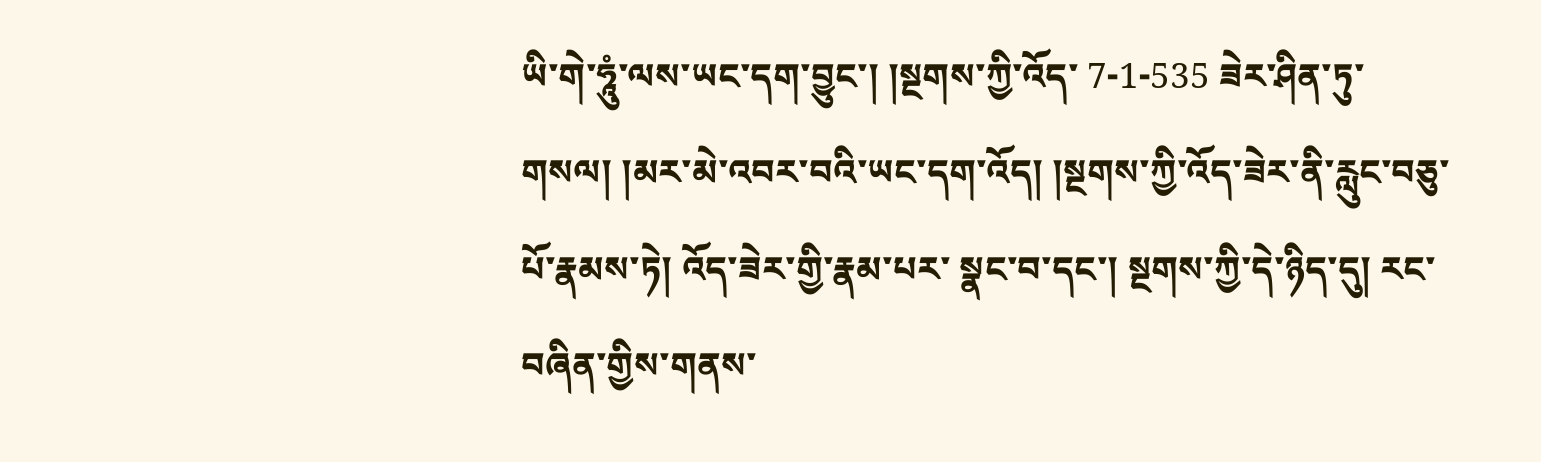ཡི་གེ་ཧཱུཾ་ལས་ཡང་དག་བྱུང་། །སྔགས་ཀྱི་འོད་ 7-1-535 ཟེར་ཤིན་ཏུ་གསལ། །མར་མེ་འབར་བའི་ཡང་དག་འོད། །སྔགས་ཀྱི་འོད་ཟེར་ནི་རླུང་བཅུ་པོ་རྣམས་ཏེ། འོད་ཟེར་གྱི་རྣམ་པར་ སྣང་བ་དང་། སྔགས་ཀྱི་དེ་ཉིད་དུ། རང་བཞིན་གྱིས་གནས་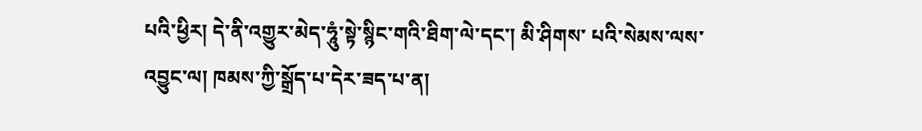པའི་ཕྱིར། དེ་ནི་འགྱུར་མེད་ཧཱུཾ་སྟེ་སྙིང་གའི་ཐིག་ལེ་དང་། མི་ཤིགས་ པའི་སེམས་ལས་འབྱུང་ལ། ཁམས་ཀྱི་སྒྲོད་པ་དེར་ཟད་པ་ན།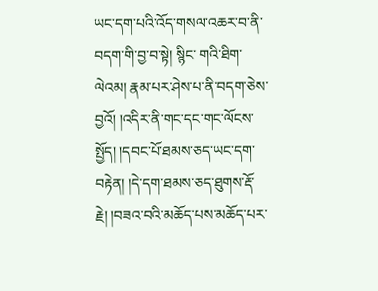ཡང་དག་པའི་འོད་གསལ་འཆར་བ་ནི་བདག་གི་བྱ་བ་སྟེ། སྙིང་ གའི་ཐིག་ལེའམ། རྣམ་པར་ཤེས་པ་ནི་བདག་ཅེས་བྱའོ། །འདིར་ནི་གང་དང་གང་ལོངས་སྤྱོད། །དབང་པོ་ཐམས་ཅད་ཡང་དག་ བརྟེན། །དེ་དག་ཐམས་ཅད་ཐུགས་རྡོ་རྗེ། །བཟའ་བའི་མཆོད་པས་མཆོད་པར་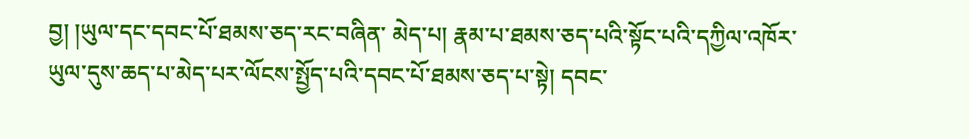བྱ། །ཡུལ་དང་དབང་པོ་ཐམས་ཅད་རང་བཞིན་ མེད་པ། རྣམ་པ་ཐམས་ཅད་པའི་སྟོང་པའི་དཀྱིལ་འཁོར་ཡུལ་དུས་ཆད་པ་མེད་པར་ལོངས་སྤྱོད་པའི་དབང་པོ་ཐམས་ཅད་པ་སྟེ། དབང་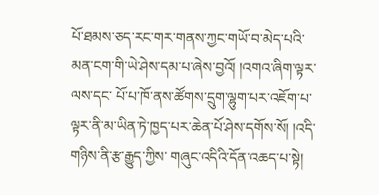པོ་ཐམས་ཅད་རང་གར་གནས་ཀྱང་གཡོ་བ་མེད་པའི་མན་ངག་གི་ཡེ་ཤེས་དམ་པ་ཞེས་བྱའོ། །འགའ་ཞིག་ལྟར་ལས་དང་ པོ་པ་ཁོ་ནས་ཚོགས་དྲུག་ལྷུག་པར་འཇོག་པ་ལྟར་ནི་མ་ཡིན་ཏེ་ཁྱད་པར་ཆེན་པོ་ཤེས་དགོས་སོ། །འདི་གཉིས་ནི་རྩ་རྒྱུད་ཀྱིས་ གཞུང་འདིའི་དོན་འཆད་པ་སྟེ།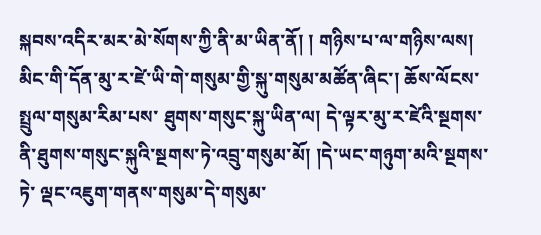སྐབས་འདིར་མར་མེ་སོགས་ཀྱི་ནི་མ་ཡིན་ནོ། ། གཉིས་པ་ལ་གཉིས་ལས། མིང་གི་དོན་མུ་ར་ཛེ་ཡི་གེ་གསུམ་གྱི་སྐུ་གསུམ་མཚོན་ཞིང་། ཆོས་ལོངས་སྤྲུལ་གསུམ་རིམ་པས་ ཐུགས་གསུང་སྐུ་ཡིན་ལ། དེ་ལྟར་མུ་ར་ཛེའི་སྔགས་ནི་ཐུགས་གསུང་སྐུའི་སྔགས་ཏེ་འབྲུ་གསུམ་མོ། །དེ་ཡང་གཉུག་མའི་སྔགས་ཏེ་ ལྡང་འཇུག་གནས་གསུམ་དེ་གསུམ་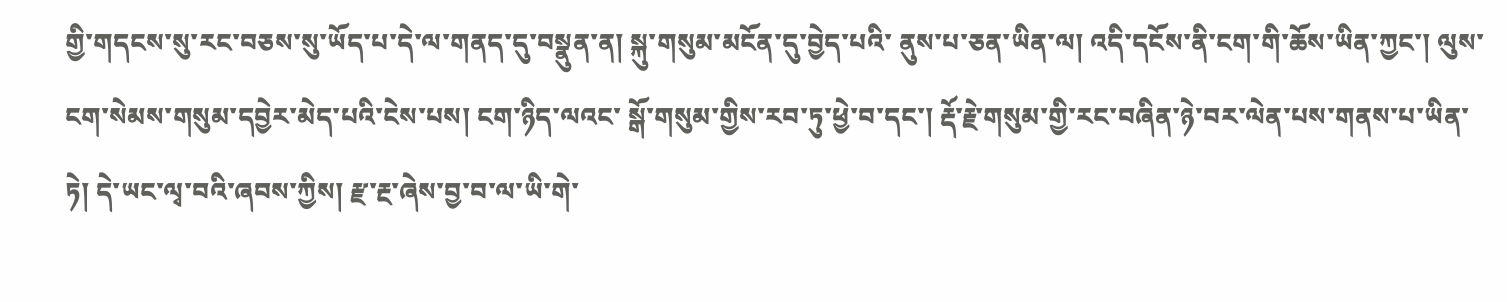གྱི་གདངས་སུ་རང་བཅས་སུ་ཡོད་པ་དེ་ལ་གནད་དུ་བསྣུན་ན། སྐུ་གསུམ་མངོན་དུ་བྱེད་པའི་ ནུས་པ་ཅན་ཡིན་ལ། འདི་དངོས་ནི་ངག་གི་ཆོས་ཡིན་ཀྱང་། ལུས་ངག་སེམས་གསུམ་དབྱེར་མེད་པའི་ངེས་པས། ངག་ཉིད་ལའང་ སྒོ་གསུམ་གྱིས་རབ་ཏུ་ཕྱེ་བ་དང་། རྡོ་རྗེ་གསུམ་གྱི་རང་བཞིན་ཉེ་བར་ལེན་པས་གནས་པ་ཡིན་ཏེ། དེ་ཡང་ལྭ་བའི་ཞབས་ཀྱིས། རྫ་རྔ་ཞེས་བྱ་བ་ལ་ཡི་གེ་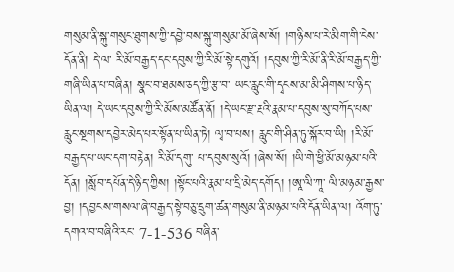གསུམ་ནི་སྐུ་གསུང་ཐུགས་ཀྱི་དབྱེ་བས་སྐུ་གསུམ་མོ་ཞེས་སོ། །གཉིས་པ་རེ་མིག་གི་ངེས་དོན་ནི། དེ་ལ་ རི་མོ་བརྒྱད་དང་དབུས་ཀྱི་རི་མོ་སྟེ་དགུའོ། །དབུས་ཀྱི་རི་མོ་ནི་རི་མོ་བརྒྱད་ཀྱི་གཞི་ཡིན་པ་བཞིན། སྣང་བ་ཐམས་ཅད་ཀྱི་རྩ་བ་ ཡང་རླུང་གི་དྭངས་མ་མི་ཤིགས་པ་ཉིད་ཡིན་ལ། དེ་ཡང་དབུས་ཀྱི་རི་མོས་མཚོན་ནོ། །དེ་ཡང་རྫ་རྔའི་རྣམ་པ་དབུས་སུ་བཀོད་པས་ རླུང་སྔགས་དབྱེར་མེད་པར་སྟོན་པ་ཡིན་ཏེ། ལྭ་བ་པས། རླུང་གི་ཤིན་ཏུ་སྐོར་བ་ཡི། །རི་མོ་བརྒྱད་པ་ཡང་དག་བརྟེན། རི་མོ་དགུ་ པ་དབུས་སུའོ། །ཞེས་སོ། །ཡི་གེ་ཕྱི་མོ་མཉམ་པའི་དོན། །སློབ་དཔོན་དེ་ཉིད་ཀྱིས། །སྟོང་པའི་རྣམ་པ་དྲི་མེད་དགོད། །ཨཱ་ལི་ཀཱ་ ལི་མཉམ་རྒྱས་བྱ། །དབྱངས་གསལ་ཞེ་བརྒྱད་སྟེ་བཅུ་དྲུག་ཚན་གསུམ་ནི་མཉམ་པའི་དོན་ཡིན་ལ། འོག་ཏུ་དགའ་བ་བཞིའི་རང་ 7-1-536 བཞིན་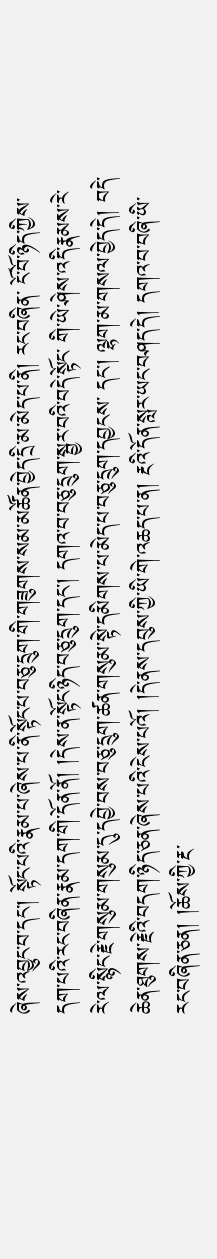ཞེས་འབྱུང་བ་དང་། སྟོང་པའི་རྣམ་པ་ཞེས་པ་ནི་སྟོང་པ་བཅུ་དྲུག་གི་གཟུགས་སམ་མཚོན་བྱེད་དྲི་མ་མེད་པ་ནི། རང་བཞིན་ ངོ་བོ་ཉིད་ཀྱིས་དག་པའི་རང་བཞིན་རྣམ་དག་གི་དོན་ནོ། །དེས་ན་སྟོང་ཉིད་བཅུ་དྲུག་དང་། དགའ་བ་བཅུ་དྲུག་སྦྱར་བའི་བདེ་སྟོང་ གི་ཡེ་ཤེས་འདི་རྣམས་རེ་རེ་ལ་སྙིང་རྗེ་གསུམ་གསུམ་དུ་དབྱེ་བས་བཅུ་དྲུག་ཚན་གསུམ་སྟེ་དམིགས་པ་མེད་པ་བཅུ་དྲུག་དབྱངས་ དང་། ལྷག་མ་གསལ་བྱེད་དེ། བདེ་ཆེན་ཐུགས་རྗེའི་བདག་ཉིད་ཅན་ཞེས་པའི་ངེས་པའོ། །དེ་ནས་དབུས་ཀྱི་ཡི་གེ་འཆད་པ་ན། རྔའི་དོན་སླར་ཡང་བཤད་དེ། དགའ་བ་བཞི་ཡི་རང་བཞིན་ཅན། །ཆོས་ཀྱི་རྔ་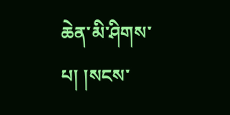ཆེན་མི་ཤིགས་པ། །སངས་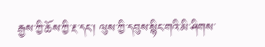རྒྱས་ཀྱི་ཆོས་ཀྱི་རྔ་དང་། ལུས་ཀྱི་དབུས་སྙིང་གའི་མི་ཤིགས་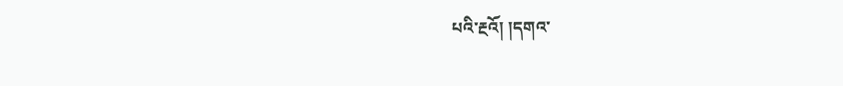པའི་རྔའོ། །དགའ་